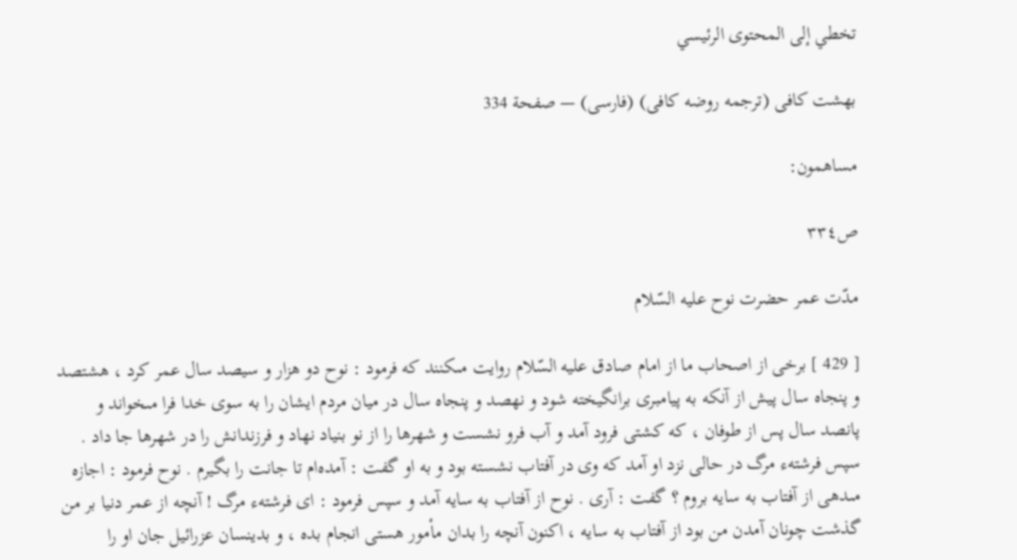تخطي إلى المحتوى الرئيسي

بهشت كافى (ترجمه روضه كافى) (فارسى) — صفحة 334

مساهمون:

ص٣٣٤

مدّت عمر حضرت نوح عليه السّلام

[ 429 ] برخى از اصحاب ما از امام صادق عليه السّلام روايت مىكنند كه فرمود : نوح دو هزار و سيصد سال عمر كرد ، هشتصد و پنجاه سال پيش از آنكه به پيامبرى برانگيخته شود و نهصد و پنجاه سال در ميان مردم ايشان را به سوى خدا فرا مىخواند و پانصد سال پس از طوفان ، كه كشتى فرود آمد و آب فرو نشست و شهرها را از نو بنياد نهاد و فرزندانش را در شهرها جا داد . سپس فرشتهء مرگ در حالى نزد او آمد كه وى در آفتاب نشسته بود و به او گفت : آمده‌ام تا جانت را بگيرم . نوح فرمود : اجازه مىدهى از آفتاب به سايه بروم ؟ گفت : آرى . نوح از آفتاب به سايه آمد و سپس فرمود : اى فرشتهء مرگ ! آنچه از عمر دنيا بر من گذشت چونان آمدن من بود از آفتاب به سايه ، اكنون آنچه را بدان مأمور هستى انجام بده ، و بدينسان عزرائيل جان او را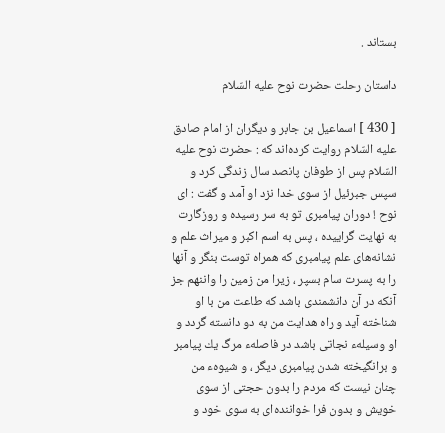بستاند .

داستان رحلت حضرت نوح عليه السّلام

[ 430 ] اسماعيل بن جابر و ديگران از امام صادق عليه السّلام روايت كرده‌اند كه : حضرت نوح عليه السّلام پس از طوفان پانصد سال زندگى كرد و سپس جبرئيل از سوى خدا نزد او آمد و گفت : اى نوح ! دوران پيامبرى تو به سر رسيده و روزگارت به نهايت گراييده ، پس به اسم اكبر و ميراث علم و نشانه‌هاى علم پيامبرى كه همراه توست بنگر و آنها را به پسرت سام بسپر ، زيرا من زمين را واننهم جز آنكه در آن دانشمندى باشد كه طاعت من با او شناخته آيد و راه هدايت من به دو دانسته گردد و او وسيلهء نجاتى باشد در فاصلهء مرگ يك پيامبر و برانگيخته شدن پيامبرى ديگر ، و شيوهء من چنان نيست كه مردم را بدون حجتى از سوى خويش و بدون فرا خواننده‌اى به سوى خود و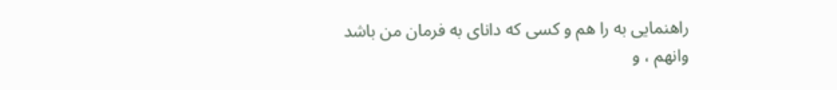راهنمايى به را هم و كسى كه داناى به فرمان من باشد وانهم ، و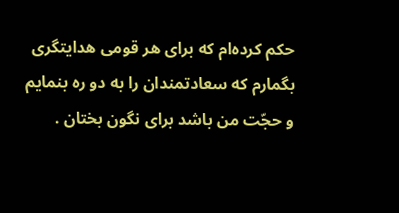حكم كرده‌ام كه براى هر قومى هدايتگرى بگمارم كه سعادتمندان را به دو ره بنمايم و حجّت من باشد براى نگون بختان .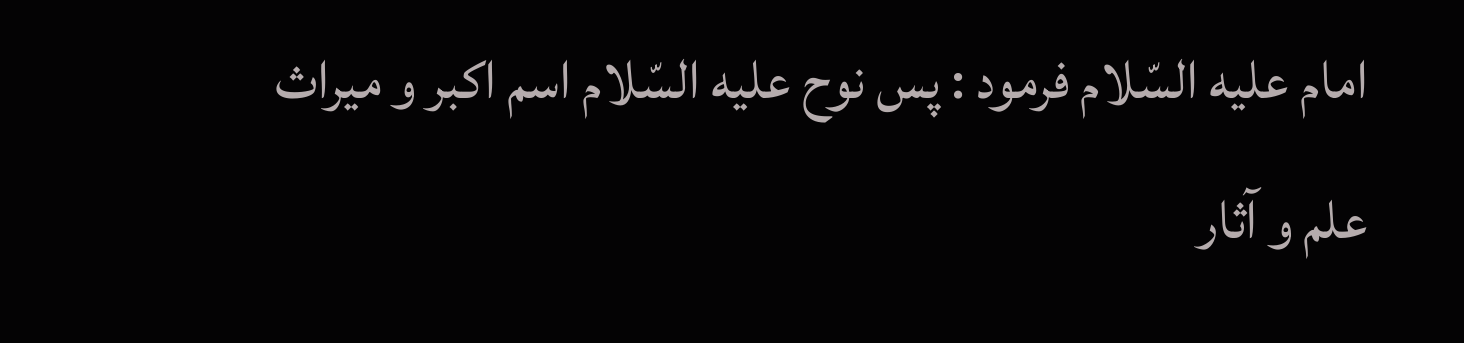امام عليه السّلام فرمود : پس نوح عليه السّلام اسم اكبر و ميراث علم و آثار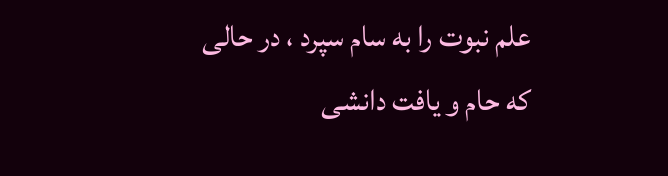علم نبوت را به سام سپرد ، در حالى كه حام و يافت دانشى